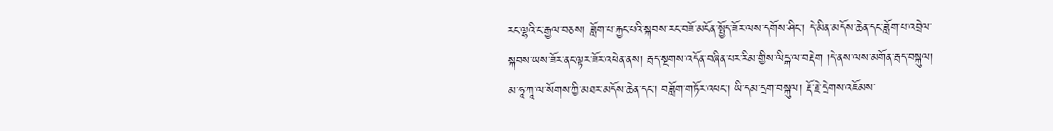རང་ལྷའི་ང་རྒྱལ་བཅས། ཟློག་པ་རྐྱང་པའི་སྐབས་རང་བཟོ་མངོན་སྤྱོད་ཟོར་ལས་དགོས་ཤིང་། དེ་མིན་མདོས་ཆེན་དང་ཟློག་པ་འབྲེལ་སྐབས་ཡས་ཟོར་ནང་ལྟར་ཟོར་འཕེན་ནས། རྦད་སྔགས་འདོན་བཞིན་པར་རིམ་གྱིས་ལིདྒ་ལ་བརྡེག །དེ་ནས་ལས་མགོན་རྦད་བསྐུལ། མ་ཧཱ་ཀཱ་ལ་སོགས་ཀྱི་མཐར་མདོས་ཆེན་དང་། བཟློག་གཏོར་འཕང་། ཡི་དམ་དྲག་བསྐུལ། རྡོ་རྗེ་དྲེགས་འཇོམས་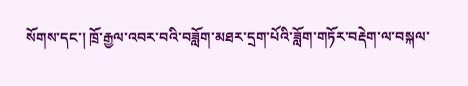སོགས་དང་། ཁྲོ་རྒྱལ་འབར་བའི་བཟློག་མཐར་དྲག་པོའི་ཟློག་གཏོར་བརྡེག་ལ་བསྐལ་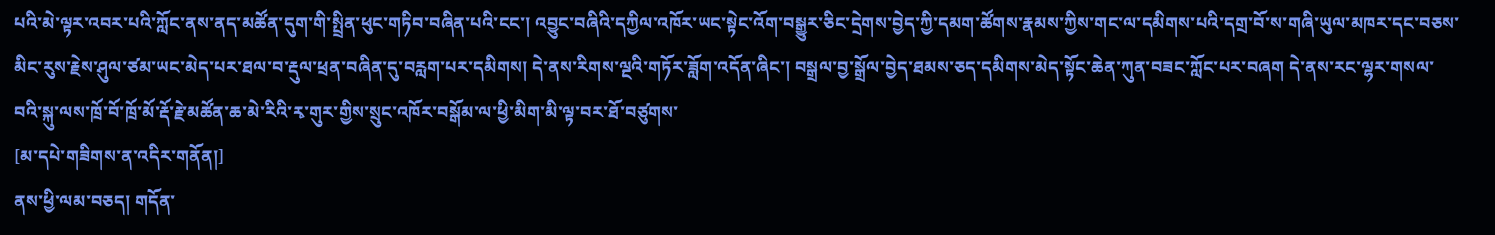པའི་མེ་ལྟར་འབར་པའི་ཀློང་ནས་ནད་མཚོན་དུག་གི་སྤྲིན་ཕུང་གཏིབ་བཞིན་པའི་ངང་། འབྱུང་བཞིའི་དཀྱིལ་འཁོར་ཡང་སྟེང་འོག་བསྒྱུར་ཅིང་དྲེགས་བྱེད་ཀྱི་དམག་ཚོགས་རྣམས་ཀྱིས་གང་ལ་དམིགས་པའི་དགྲ་བོ་ས་གཞི་ཡུལ་མཁར་དང་བཅས་མིང་རུས་རྗེས་ཤུལ་ཙམ་ཡང་མེད་པར་ཐལ་བ་རྡུལ་ཕྲན་བཞིན་དུ་བརླག་པར་དམིགས། དེ་ནས་རིགས་ལྔའི་གཏོར་ཟློག་འདོན་ཞིང་། བསྒྲལ་བྱ་སྒྲོལ་བྱེད་ཐམས་ཅད་དམིགས་མེད་སྟོང་ཆེན་ཀུན་བཟང་ཀློང་པར་བཞག དེ་ནས་རང་ལྷར་གསལ་བའི་སྐུ་ལས་ཁྲོ་བོ་ཁྲོ་མོ་རྡོ་རྗེ་མཚོན་ཆ་མེ་རིའི་རྭ་གུར་གྱིས་སྲུང་འཁོར་བསྒོམ་ལ་ཕྱི་མིག་མི་ལྟ་བར་ཐོ་བཙུགས་
[མ་དཔེ་གཟིགས་ན་འདིར་གནོན།]
ནས་ཕྱི་ལམ་བཅད། གདོན་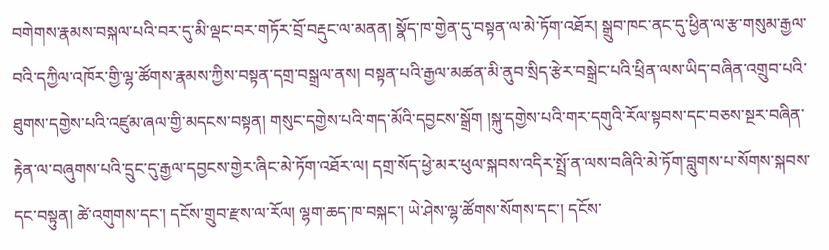བགེགས་རྣམས་བསྐལ་པའི་བར་དུ་མི་ལྡང་བར་གཏོར་བྲོ་བརྡུང་ལ་མནན། སྣོད་ཁ་གྱེན་དུ་བསྟན་ལ་མེ་ཏོག་འཐོར། སྒྲུབ་ཁང་ནང་དུ་ཕྱིན་ལ་རྩ་གསུམ་རྒྱལ་བའི་དཀྱིལ་འཁོར་གྱི་ལྷ་ཚོགས་རྣམས་ཀྱིས་བསྟན་དགྲ་བསྒྲལ་ནས། བསྟན་པའི་རྒྱལ་མཚན་མི་ནུབ་སྲིད་རྩེར་བསྒྲེང་པའི་ཕྲིན་ལས་ཡིད་བཞིན་འགྲུབ་པའི་ཐུགས་དགྱེས་པའི་འཛུམ་ཞལ་གྱི་མདངས་བསྟན། གསུང་དགྱེས་པའི་གད་མོའི་དབྱངས་སྒྲོག །སྐུ་དགྱེས་པའི་གར་དགུའི་རོལ་སྟབས་དང་བཅས་སྔར་བཞིན་རྟེན་ལ་བཞུགས་པའི་དྲུང་དུ་རྒྱལ་དབྱངས་གྱེར་ཞིང་མེ་ཏོག་འཐོར་ལ། དགྲ་སོད་ཕྱེ་མར་ཕུལ་སྐབས་འདིར་སྤྲོ་ན་ལས་བཞིའི་མེ་ཏོག་བླུགས་པ་སོགས་སྐབས་དང་བསྟུན། ཚེ་འགུགས་དང་། དངོས་གྲུབ་རྫས་ལ་རོལ། ལྷག་ཆད་ཁ་བསྐང་། ཡེ་ཤེས་ལྷ་ཚོགས་སོགས་དང་། དངོས་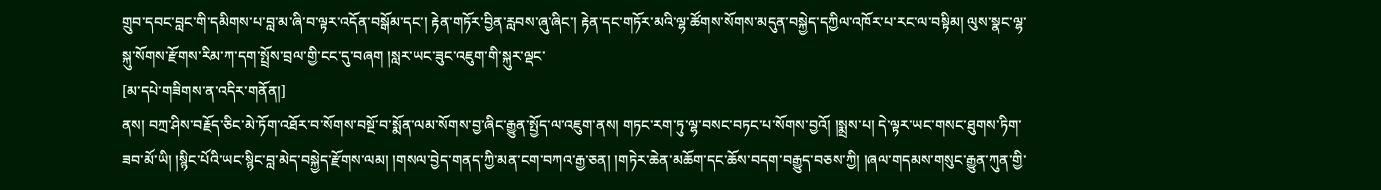གྲུབ་དབང་བླང་གི་དམིགས་པ་བླ་མ་ཞི་བ་ལྟར་འདོན་བསྒོམ་དང་། རྟེན་གཏོར་བྱིན་རླབས་ཞུ་ཞིང་། རྟེན་དང་གཏོར་མའི་ལྷ་ཚོགས་སོགས་མདུན་བསྐྱེད་དཀྱིལ་འཁོར་པ་རང་ལ་བསྟིམ། ལུས་སྣང་ལྷ་སྐུ་སོགས་རྫོགས་རིམ་ཀ་དག་སྤྲོས་བྲལ་གྱི་ངང་དུ་བཞག །སླར་ཡང་ཟུང་འཇུག་གི་སྐུར་ལྡང་
[མ་དཔེ་གཟིགས་ན་འདིར་གནོན།]
ནས། བཀྲ་ཤིས་བརྗོད་ཅིང་མེ་ཏོག་འཐོར་བ་སོགས་བསྔོ་བ་སྨོན་ལམ་སོགས་བྱ་ཞིང་རྒྱུན་སྤྱོད་ལ་འཇུག་ནས། གཏང་རག་ཏུ་ལྷ་བསང་བཏང་པ་སོགས་བྱའོ། །སྨྲས་པ། དེ་ལྟར་ཡང་གསང་ཐུགས་ཏིག་ཟབ་མོ་ཡི། །སྙིང་པོའི་ཡང་སྙིང་བླ་མེད་བསྐྱེད་རྫོགས་ལམ། །གསལ་བྱེད་གནད་ཀྱི་མན་ངག་བཀའ་རྒྱ་ཅན། །གཏེར་ཆེན་མཆོག་དང་ཆོས་བདག་བརྒྱུད་བཅས་ཀྱི། །ཞལ་གདམས་གསུང་རྒྱུན་ཀུན་གྱི་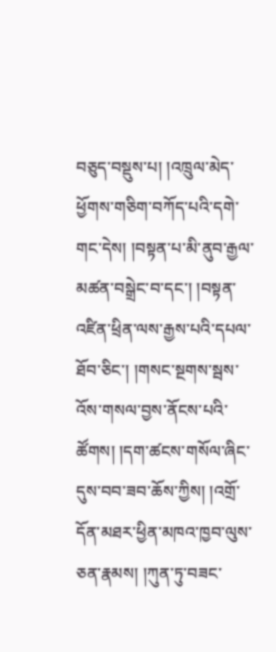བཅུད་བསྡུས་པ། །འཁྲུལ་མེད་ཕྱོགས་གཅིག་བཀོད་པའི་དགེ་གང་དེས། །བསྟན་པ་མི་ནུབ་རྒྱལ་མཚན་བསྒྲེང་བ་དང་། །བསྟན་འཛིན་ཕྲིན་ལས་རྒྱས་པའི་དཔལ་ཐོབ་ཅིང་། །གསང་སྔགས་སྦས་འོས་གསལ་བྱས་ནོངས་པའི་ཚོགས། །དག་ཚངས་གསོལ་ཞིང་དུས་བབ་ཟབ་ཆོས་ཀྱིས། །འགྲོ་དོན་མཐར་ཕྱིན་མཁའ་ཁྱབ་ལུས་ཅན་རྣམས། །ཀུན་ཏུ་བཟང་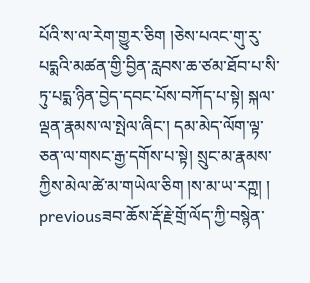པོའི་ས་ལ་རེག་གྱུར་ཅིག །ཅེས་པའང་གུ་རུ་པདྨའི་མཚན་གྱི་བྱིན་རླབས་ཆ་ཙམ་ཐོབ་པ་སི་ཏུ་པདྨ་ཉིན་བྱེད་དབང་པོས་བཀོད་པ་སྟེ། སྐལ་ལྡན་རྣམས་ལ་སྤེལ་ཞིང་། དམ་མེད་ལོག་ལྟ་ཅན་ལ་གསང་རྒྱ་དགོས་པ་སྟེ། སྲུང་མ་རྣམས་ཀྱིས་མེལ་ཚེ་མ་གཡེལ་ཅིག །ས་མ་ཡ་རཀྵ། །
previousཟབ་ཆོས་རྡོ་རྗེ་གྲོ་ལོད་ཀྱི་བསྙེན་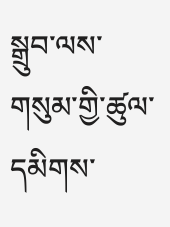སྒྲུབ་ལས་གསུམ་གྱི་ཚུལ་དམིགས་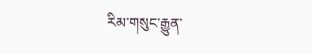རིམ་གསུང་རྒྱུན་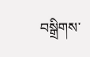བསྒྲིགས་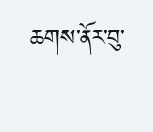ཆགས་ནོར་བུ་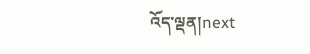འོད་ལྡན།next